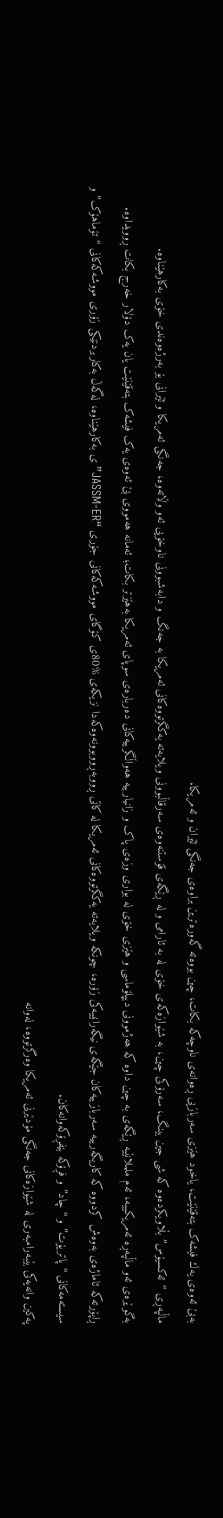بەبێ ئەوەی یەك فیشەک بتەقێنێت، یاخود هێزی سەربازیی ڕەوانەی ناوچەکە بکات، چین بووەتە گەورەترین براوەی جەنگی ئێران و ئەمریکا.
ماڵپەڕی “ئەکسیۆس” بڵاویکردەوە کە شی جین بینگ، سەرۆکی چین، بە شێوازەکەی خۆی لە بە ئارامی و لە ڕێگەی قۆستنەوەی سەرقاڵبوونی ویلایەتە یەکگرتووەکانی ئەمریکا بە جەنگ و دابەشبوونی ناوخۆیی ئەو وڵاتەوە، جەنگی ئەمریکا و ئێرانی بۆ بەرژەوەندی خۆی بەکارهێناوە.
بەگوێرەی ئەو ماڵپەڕە ئەمریکییە، ئەم ململانێیە ڕێگەی بە چین داوە کە هەژموونی دیپلۆماسی و هێزی خۆی لە بواری وزەی پاک و زانیارییە هەواڵگرییەکانی دەربارەی سوپای ئەمریکا بەهێزتر بکات؛ ئەمانە هەمووی بێ ئەوەی یەک فیشەک بتەقێنێت یان یەک دۆلار خەرج بکات ڕوویداوە.
ڕاپۆرتەکە ئاماژەی بەوەش کردووە کە کاریگەرییە سەربازییەکان جێگەی نیگەرانییەکی زۆرە، چونکە ویلایەتە یەکگرتووەکانی ئەمریکا لە کاتی ڕووبەڕووبوونەوەکەدا نزیکەی %80ی کۆگای مووشەکەکانی جۆری “JASSM-ER”ی بەکارهێناوە، لەگەڵ بەکاربردنێکی زۆری مووشەکەکانی “تۆماهۆک” و سیستەمەکانی “پاتریۆت” و “چاد” و فڕۆکە بێفڕۆکەوانەکان.
پەکین وانەیەکی بێبەرامبەری لە شێوازەکانی جەنگی مۆدێرنی ئەمریکا وەرگرتووە، لەوانە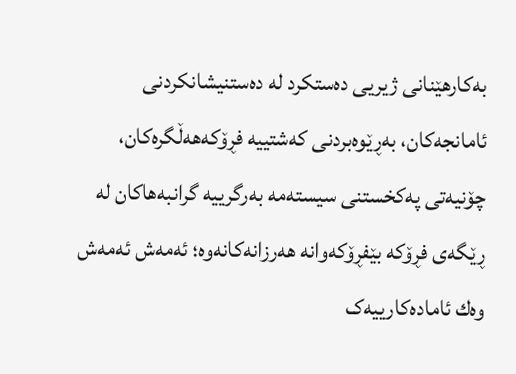بەکارهێنانی ژیریی دەستکرد لە دەستنیشانکردنی ئامانجەکان، بەڕێوەبردنی کەشتییە فڕۆکەهەڵگرەکان، چۆنیەتی پەکخستنی سیستەمە بەرگرییە گرانبەهاکان لە ڕێگەی فڕۆکە بێفڕۆکەوانە هەرزانەکانەوە؛ ئەمەش ئەمەش وەك ئامادەکارییەک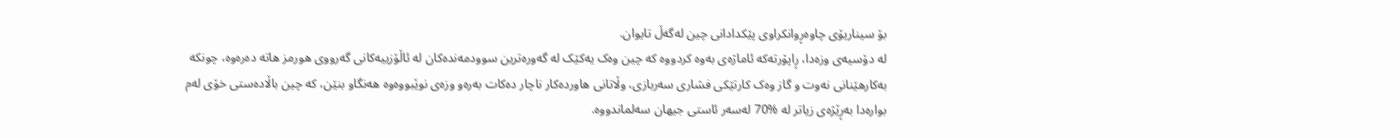بۆ سیناریۆی چاوەڕوانکراوی پێکدادانی چین لەگەڵ تایوان.
لە دۆسیەی وزەدا، ڕاپۆرتەکە ئاماژەی بەوە کردووە کە چین وەک یەکێک لە گەورەترین سوودمەندەکان لە ئاڵۆزییەکانی گەرووی هورمز هاتە دەرەوە، چونکە بەکارهێنانی نەوت و گاز وەک کارتێکی فشاری سەربازی، وڵاتانی هاوردەکار ناچار دەکات بەرەو وزەی نوێبووەوە هەنگاو بنێن، کە چین باڵادەستی خۆی لەم بوارەدا بەڕێژەی زیاتر لە %70 لەسەر ئاستی جیهان سەلماندووە.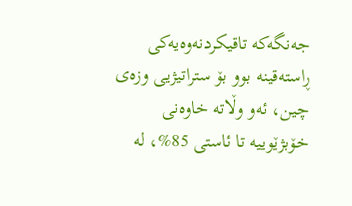جەنگەکە تاقیکردنەوەیەکی ڕاستەقینە بوو بۆ ستراتیژیی وزەی چین، ئەو وڵاتە خاوەنی خۆبژێوییە تا ئاستی 85%، لە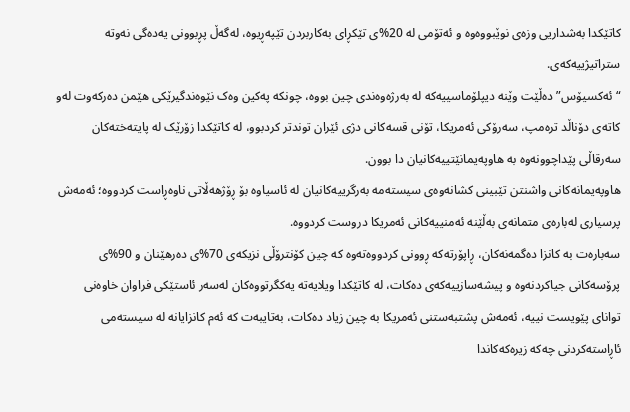کاتێکدا بەشداریی وزەی نوێبووەوە و ئەتۆمی لە 20%ی تێکڕای بەکاربردن تێپەڕیوە، لەگەڵ پڕبوونی یەدەگی نەوتە ستراتیژییەکەی.
“ئەکسیۆس” دەڵێت وێنە دیپلۆماسییەکە لە بەرژەوەندی چین بووە، چونکە پەکین وەک نێوەندگیرێکی هێمن دەرکەوت لەو کاتەی دۆناڵد ترەمپ، سەرۆکی ئەمریکا، تۆنی قسەکانی دژی ئێران توندتر کردبوو، لە کاتێکدا زۆرێک لە پایتەختەکان سەرقاڵی پێداچوونەوە بە هاوپەیمانێتییەکانیان دا بوون.
هاوپەیمانەکانی واشنتن تێبینی کشانەوەی سیستەمە بەرگرییەکانیان لە ئاسیاوە بۆ ڕۆژهەڵاتی ناوەڕاست کردووە؛ ئەمەش پرسیاری لەبارەی متمانەی بەڵێنە ئەمنییەکانی ئەمریکا دروست کردووە.
سەبارەت بە کانزا دەگمەنەکان، ڕاپۆرتەکە ڕوونی کردووەتەوە کە چین کۆنترۆڵی نزیکەی 70%ی دەرهێنان و 90%ی پرۆسەکانی جیاکردنەوە و پیشەسازییەکەی دەکات، لە کاتێکدا ویلایەتە یەکگرتووەکان لەسەر ئاستێکی فراوان خاوەنی توانای پێویست نییە، ئەمەش پشتبەستنی ئەمریکا بە چین زیاد دەکات، بەتایبەت کە ئەم کانزایانە لە سیستەمی ئاڕاستەکردنی چەکە زیرەکەکاندا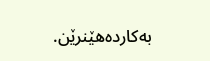بەکاردەهێنرێن.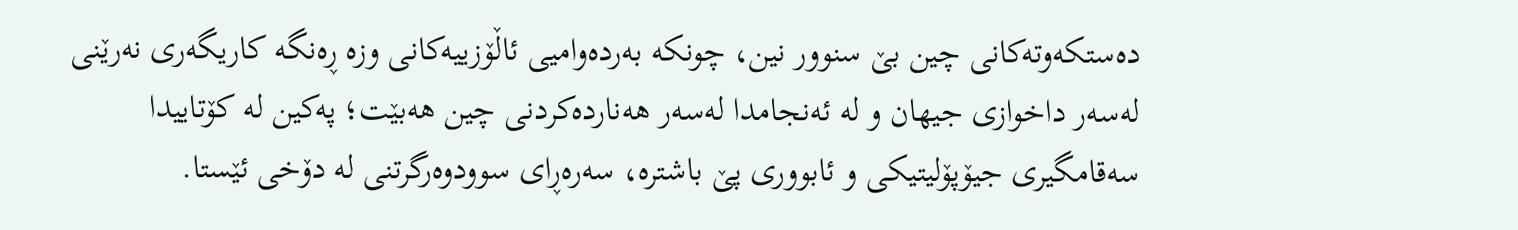دەستکەوتەکانی چین بێ سنوور نین، چونکە بەردەوامیی ئاڵۆزییەکانی وزە ڕەنگە کاریگەری نەرێنی لەسەر داخوازی جیهان و لە ئەنجامدا لەسەر هەناردەکردنی چین هەبێت؛ پەکین لە کۆتاییدا سەقامگیری جیۆپۆلیتیکی و ئابووری پێ باشترە، سەرەڕای سوودوەرگرتنی لە دۆخی ئێستا.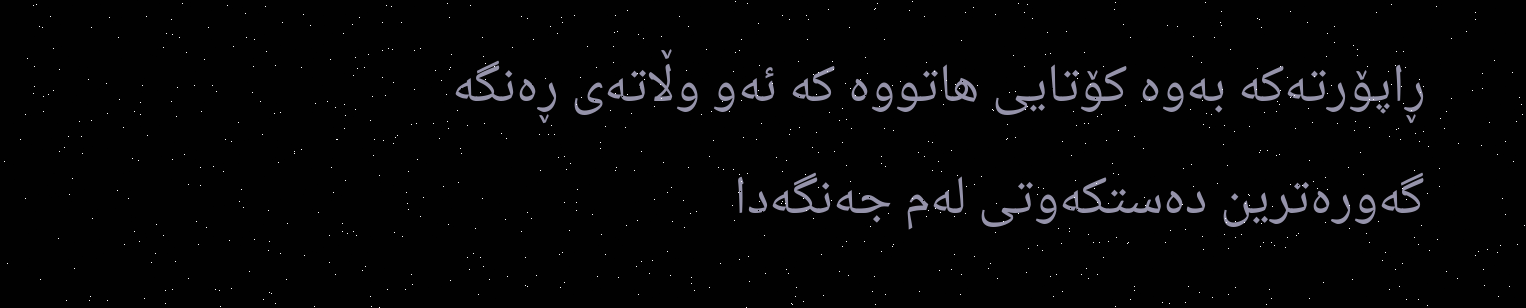ڕاپۆرتەکە بەوە کۆتایی هاتووە کە ئەو وڵاتەی ڕەنگە گەورەترین دەستکەوتی لەم جەنگەدا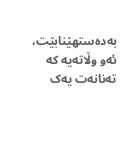بەدەستهێنابێت، ئەو وڵاتەیە کە تەنانەت یەک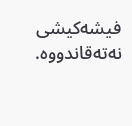فیشەکیشی نەتەقاندووە.